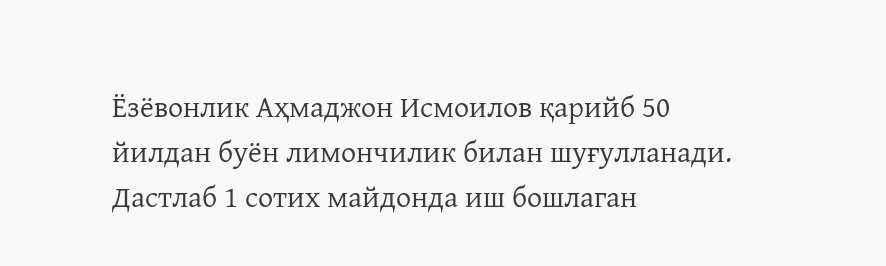Ёзёвонлик Аҳмаджон Исмоилов қарийб 50 йилдан буён лимончилик билан шуғулланади. Дастлаб 1 сотих майдонда иш бошлаган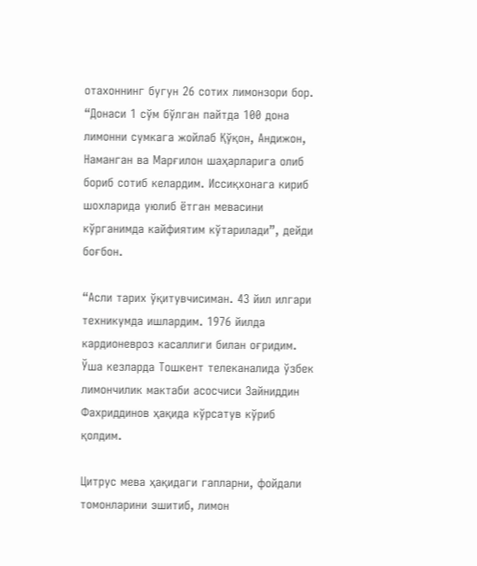отахоннинг бугун 26 сотих лимонзори бор. “Донаси 1 сўм бўлган пайтда 100 дона лимонни сумкага жойлаб Қўқон, Андижон, Наманган ва Марғилон шаҳарларига олиб бориб сотиб келардим. Иссиқхонага кириб шохларида уюлиб ётган мевасини кўрганимда кайфиятим кўтарилади”, дейди боғбон.

“Асли тарих ўқитувчисиман. 43 йил илгари техникумда ишлардим. 1976 йилда кардионевроз касаллиги билан оғридим. Ўша кезларда Тошкент телеканалида ўзбек лимончилик мактаби асосчиси Зайниддин Фахриддинов ҳақида кўрсатув кўриб қолдим.

Цитрус мева ҳақидаги гапларни, фойдали томонларини эшитиб, лимон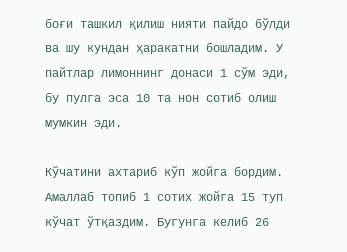боғи ташкил қилиш нияти пайдо бўлди ва шу кундан ҳаракатни бошладим. У пайтлар лимоннинг донаси 1 сўм эди, бу пулга эса 10 та нон сотиб олиш мумкин эди.

Кўчатини ахтариб кўп жойга бордим. Амаллаб топиб 1 сотих жойга 15 туп кўчат ўтқаздим. Бугунга келиб 26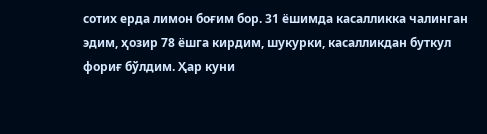сотих ерда лимон боғим бор. 31 ёшимда касалликка чалинган эдим, ҳозир 78 ёшга кирдим, шукурки, касалликдан буткул фориғ бўлдим. Ҳар куни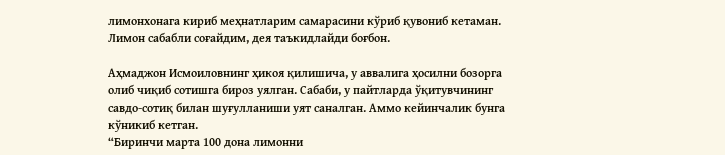лимонхонага кириб меҳнатларим самарасини кўриб қувониб кетаман. Лимон сабабли соғайдим, дея таъкидлайди боғбон.

Аҳмаджон Исмоиловнинг ҳикоя қилишича, у аввалига ҳосилни бозорга олиб чиқиб сотишга бироз уялган. Сабаби, у пайтларда ўқитувчининг савдо-сотиқ билан шуғулланиши уят саналган. Аммо кейинчалик бунга кўникиб кетган.
“Биринчи марта 100 дона лимонни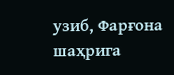узиб, Фарғона шаҳрига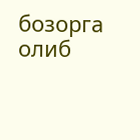бозорга олиб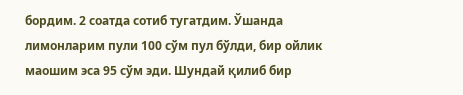бордим. 2 соатда сотиб тугатдим. Ўшанда лимонларим пули 100 сўм пул бўлди, бир ойлик маошим эса 95 сўм эди. Шундай қилиб бир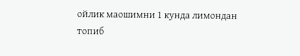ойлик маошимни 1 кунда лимондан топиб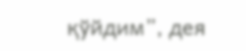қўйдим”, дея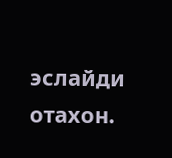эслайди отахон.